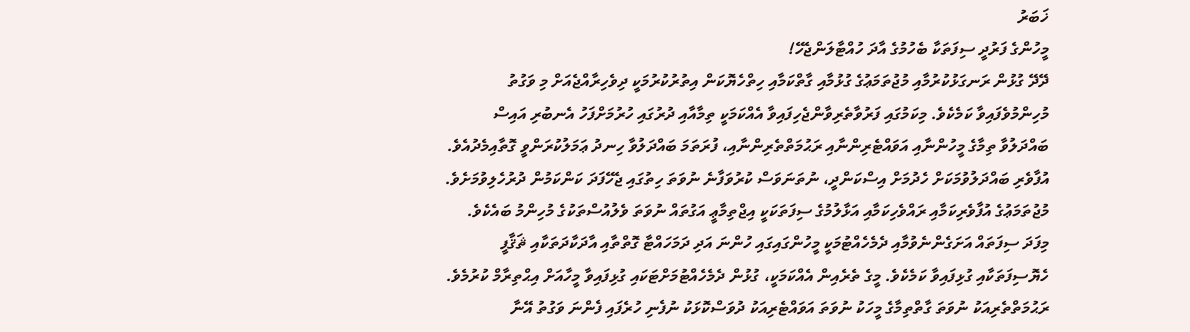ޚަބަރު
މީހުންގެ ފަރުދީ ސިފަތަކާ ބެހުމުގެ އާދަ ހުއްޓާލަންޖެހޭ!
ދޭދޭ ގުޅުން ރަނގަޅުކުރުމާއި މުޖުތަމަޢުގެ ގުޅުމާއި ގާތްކަމާއި ހިތްހެޔޮކަން އިތުރުކުރުމަކީ ދިވެހިރާއްޖެއަށް މި ވަގުތު މުހިންމުވެފައިވާ ކަމެކެވެ. މިކަމުގައި ފަރުވާތެރިވާންޖެހިފައިވާ އެއްކަމަކީ ތިމާއާއި ދުރުގައި ހުރުމަށްފަހު އެނބުރި އައިސް ބައްދަލުވާ ތިމާގެ މީހުންނާއި އަވައްޓެރިންނާއި ރަޙުމަތްތެރިންނާއި، ފުރަތަމަ ބައްދަލުވާ ހިނދު ޢަމަލުކުރަންވީ ގޮތާއިމެދުއެވެ. އުފާވެރި ބައްދަލުވުމަކަށް ހެދުމަށް އިސްކަންދީ، ނުތަނަވަސް ކުރުވަފާނެ ނުވަތަ ހިތުގައި ޖެހޭފަދަ ކަންކަމުން ދުރުހެލިވުމަށެވެ. މުޖުތަމަޢުގެ އުފާވެރިކަމާއި ރައްވެހިކަމާއި އަޅާލުމުގެ ސިފަތަކަކީ އިޖްތިމާޢީ އަގުތައް ނުވަތަ ވެލުއުސްތަކުގެ މުހިންމު ބައެކެވެ. މިފަދަ ސިފަތައް އަށަގެންނެވުމާއި ދެމެހެއްޓުމަކީ މީހުންގައިގައި ހުންނަ އަދި ދަމަހައްޓާ ގޮތްތާއި އާދަކާދަތަކާއި ޘަޤާފީ ހެޔޮސިފަތަކާއި ގުޅިފައިވާ ކަމެކެވެ. މީގެ ތެރެއިން އެއްކަމަކީ، ގުޅުން ދެމެހެއްޓުމަށްޓަކައި ގުޅިފައިވާ މީހާއަށް އިޙްތިރާމް ކުރުމެވެ. ރަޙުމަތްތެރިއަކު ނުވަތަ ގާތްތިމާގެ މީހަކު ނުވަތަ އަވައްޓެރިއަކު ދުވަސްކޮޅަކު ނުފެނި ހުރެފައި ފެންނަ ވަގުތު އޭނާ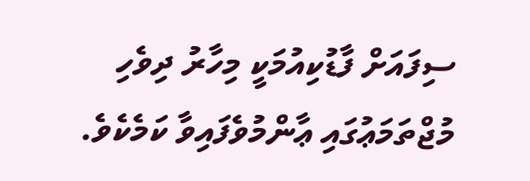ސިފައަށް ފާޑުކިއުމަކީ މިހާރު ދިވެހި މުޖްތަމަޢުގައި ޢާންމުވެފައިވާ ކަމެކެވެ.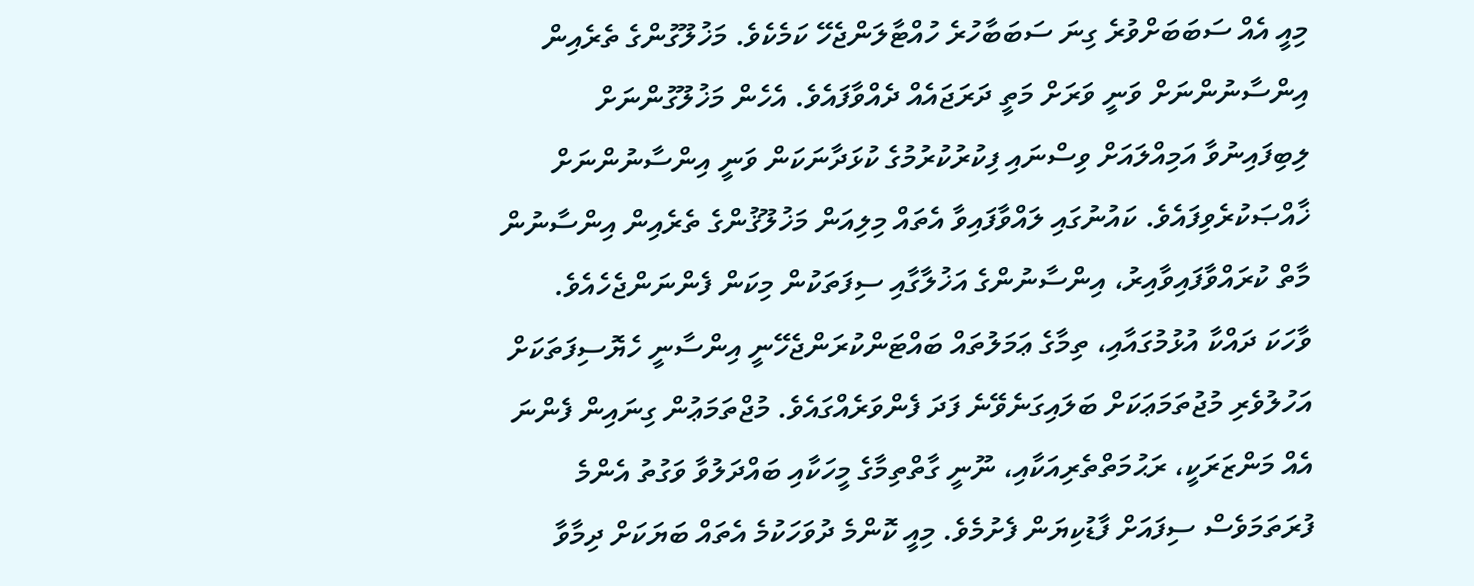މިއީ އެއް ސަބަބަށްވުރެ ގިނަ ސަބަބާހުރެ ހުއްޓާލަންޖެހޭ ކަމެކެވެ. މަޚުލޫގުންގެ ތެރެއިން އިންސާނުންނަށް ވަނީ ވަރަށް މަތީ ދަރަޖައެއް ދެއްވާފައެވެ. އެހެން މަޚުލޫގުންނަށް ލިބިފައިނުވާ އަމިއްލައަށް ވިސްނައި ފިކުރުކުރުމުގެ ކުޅަދާނަކަން ވަނީ އިންސާނުންނަށް ޚާއްޞަކުރެވިފައެވެ. ކައުނުގައި ލައްވާފައިވާ އެތައް މިލިއަން މަޚުލޫޤުންގެ ތެރެއިން އިންސާނުން މާތް ކުރައްވާފައިވާއިރު، އިންސާނުންގެ އަޚުލާގާއި ސިފަތަކުން މިކަން ފެންނަންޖެހެއެވެ. ވާހަކަ ދައްކާ އުޅުމުގައާއި، ތިމާގެ ޢަމަލުތައް ބައްޓަންކުރަންޖެހޭނީ އިންސާނީ ހެޔޮސިފަތަކަށް އަހުލުވެރި މުޖުތަމަޢަކަށް ބަލައިގަނެވޭނެ ފަދަ ފެންވަރެއްގައެވެ. މުޖްތަމަޢުން ގިނައިން ފެންނަ އެއް މަންޒަރަކީ، ރަޙުމަތްތެރިއަކާއި، ނޫނީ ގާތްތިމާގެ މީހަކާއި ބައްދަލުވާ ވަގުތު އެންމެ ފުރަތަމަވެސް ސިފައަށް ފާޑުކިޔަން ފެށުމެވެ. މިއީ ކޮންމެ ދުވަހަކުމެ އެތައް ބަޔަކަށް ދިމާވާ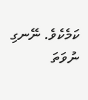ކަމެކެވެ. ނޭނގި ނުވަތަ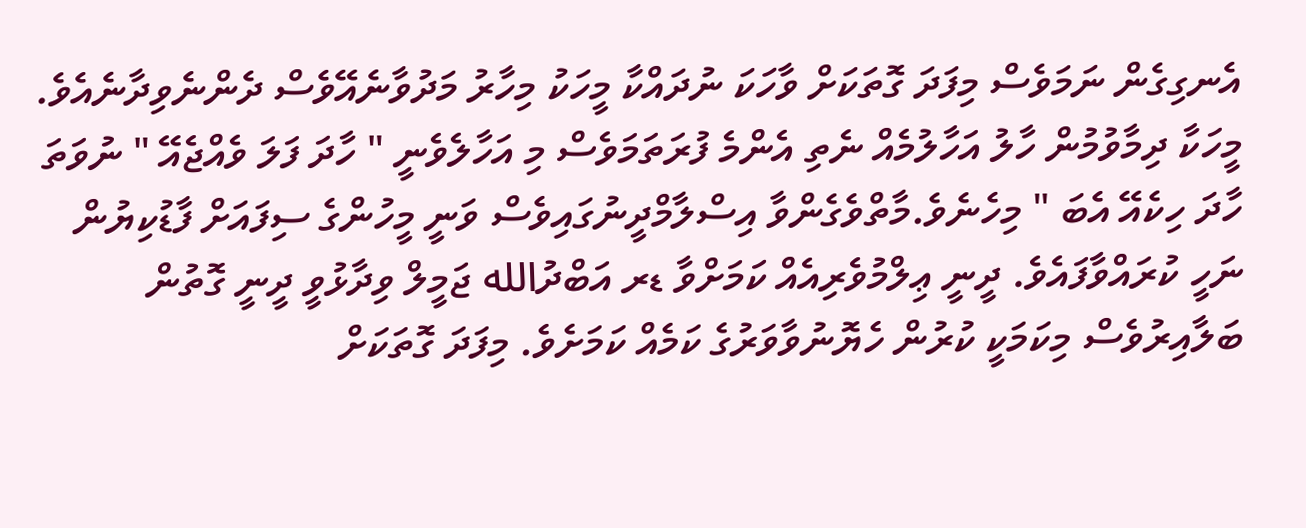އެނގިގެން ނަމަވެސް މިފަދަ ގޮތަކަށް ވާހަކަ ނުދައްކާ މީހަކު މިހާރު މަދުވާނެއޭވެސް ދެންނެވިދާނެއެވެ. މީހަކާ ދިމާވުމުން ހާލު އަހާލުމެއް ނެތި އެންމެ ފުރަތަމަވެސް މި އަހާލެވެނީ " ހާދަ ފަލަ ވެއްޖެއޭ " ނުވަތަ ހާދަ ހިކެއޭ އެބަ " މިހެނެވެ.މާތްވެގެންވާ އިސްލާމްދީނުގައިވެސް ވަނީ މީހުންގެ ސިފައަށް ފާޑުކިޔުން ނަހީ ކުރައްވާފައެވެ. ދީނީ ޢިލްމުވެރިއެއް ކަމަށްވާ ޑރ އަބްދުالله ޖަމީލް ވިދާޅުވީ ދީނީ ގޮތުން ބަލާއިރުވެސް މިކަމަކީ ކުރުން ހެޔޮނުވާވަރުގެ ކަމެއް ކަމަށެވެ. މިފަދަ ގޮތަކަށް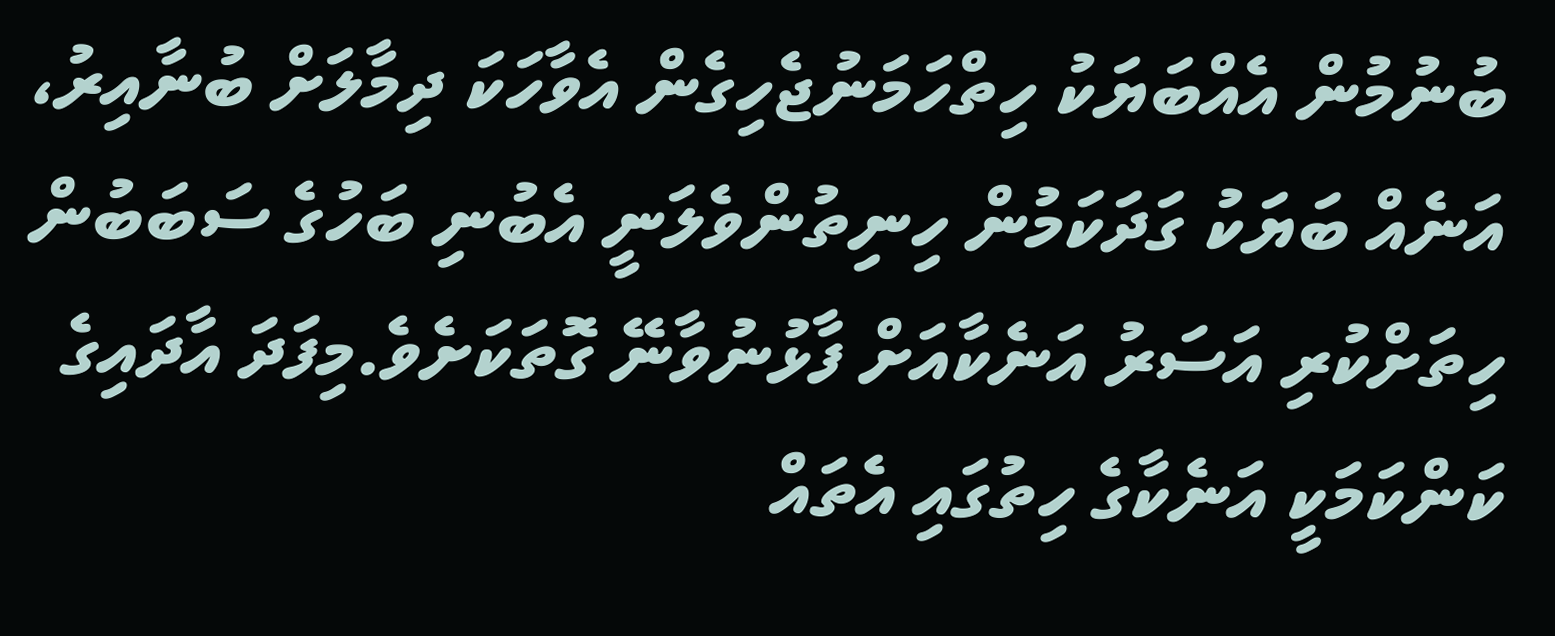ބުނުމުން އެއްބަޔަކު ހިތްހަމަނުޖެހިގެން އެވާހަކަ ދިމާލަށް ބުނާއިރު، އަނެއް ބަޔަކު ގަދަކަމުން ހިނިތުންވެލަނީ އެބުނި ބަހުގެ ސަބަބުން ހިތަށްކުރި އަސަރު އަނެކާއަށް ފާޅުނުވާނޭ ގޮތަކަށެވެ.މިފަދަ އާދައިގެ ކަންކަމަކީ އަނެކާގެ ހިތުގައި އެތައް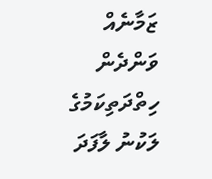ޒަމާނެއް ވަންދެން ހިތްދަތިކަމުގެ ލަކުނު ލާފަދަ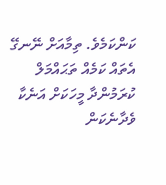ކަންކަމެވެ. ތިމާއަށް ނޭނގޭ އެތައް ކަމެއް ތަޙައްމަލް ކުރަމުންދާ މީހަކަށް އަނެކާ ވެދާނެކަން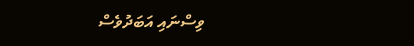ވިސްނައި އަބަދުވެސް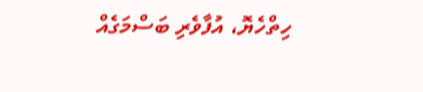ހިތްހެޔޮ، އުފާވެރި ބަސްމަގެއް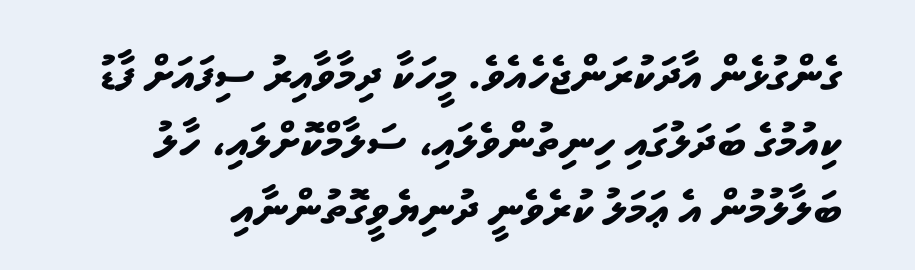ގެންގުޅެން އާދަކުރަންޖެހެއެވެ. މީހަކާ ދިމާވާއިރު ސިފައަށް ފާޑު ކިއުމުގެ ބަދަލުގައި ހިނިތުންވެލައި، ސަލާމްކޮށްލައި، ހާލު ބަލާލުމުން އެ ޢަމަލު ކުރެވެނީ ދުނިޔެވީގޮތުންނާއި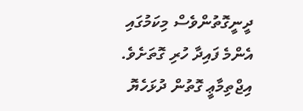ދީނީގޮތުންވެސް މިކަމުގައި އެންމެ ފައިދާ ހުރި ގޮތަށެވެ. އިޖްތިމާޢީ ގޮތުން ދުޅަހެޔޮ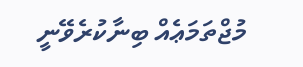މުޖްތަމަޢެއް ބިނާކުރެވޭނީ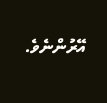އޭރުންނެވެ.